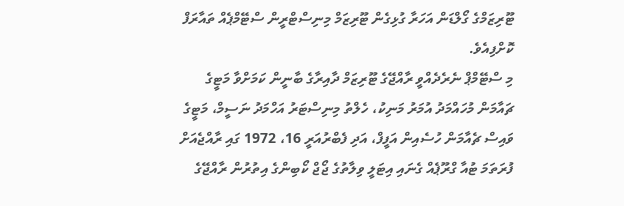ޓޫރިޒަމްގެ ގޯލްޑަން އަހަރާ ގުޅިގެން ޓޫރިޒަމް މިނިސްޓްރީން ސްޓޭމްޕެއް ތައާރަފް ކޮށްފިއެވެ.
މި ސްޓޭމްޕް ނެރެދެއްވީ ރާއްޖޭގެ ޓޫރިޒަމް ދާއިރާގެ ބާނީން ކަމަށްވާ މަޓީގެ ޗައާމަން މުހައްމަދު އުމަރު މަނިކު، ހެލްތު މިނިސްޓަރު އަހްމަދު ނަސީމް، މަޓީގެ ވައިސް ޗެއާމަން ހުސެއިން އަފީފް، އަދި ފެބްރުއަރީ 16، 1972 ގައި ރާއްޖެއަށް ފުރަތަމަ ޓުއާ ގްރޫޕެއް ގެނައި އިޓަލީ ވިލާތުގެ ޖޯޖް ކޯބިންގެ އިތުރުން ރާއްޖޭގެ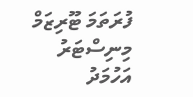ފުރަތަމަ ޓޫރިޒަމް މިނިސްޓަރު އަހުމަދު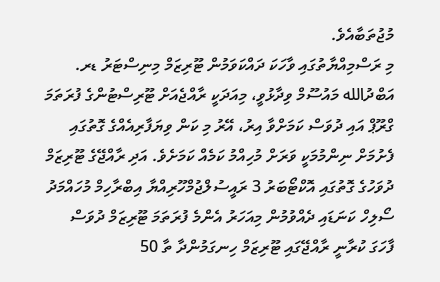މުޖުތަބާއެވެ.
މި ރަސްމިއްޔާތުގައި ވާހަކަ ދައްކަވަމުން ޓޫރިޒަމް މިނިސްޓަރު ޑރ. އަބްދުالله މައުސޫމް ވިދާޅުވީ، މިއަދަކީ ރާއްޖެއަށް ޓޫރިސްޓުންގެ ފުރަތަމަ ގްރޫޕް އައި ދުވަސް ކަމަށްވާ އިރު، އޭރު މި ކަން ވިޔަފާރިއެއްގެ ގޮތުގައި ފެށުމަށް ނިންމުމަކީ ވަރަށް މުހިއްމު ކަމެއް ކަމަށެވެ. އަދި ރާއްޖޭގެ ޓޫރިޒަމް ދުވަހުގެ ގޮތުގައި އޮކްޓޯބަރު 3 ރައީސުލްޖުމްހޫރިއްޔާ އިބްރާހިމް މުހައްމަދު ސޯލިހް ކަނަޑައި ދެއްވުމުން މިއަހަރު އެންމެ ފުރަތަމަ ޓޫރިޒަމް ދުވަސް ފާހަގަ ކުރާނީ ރާއްޖޭގައި ޓޫރިޒަމް ހިނގަމުންދާ ތާ 50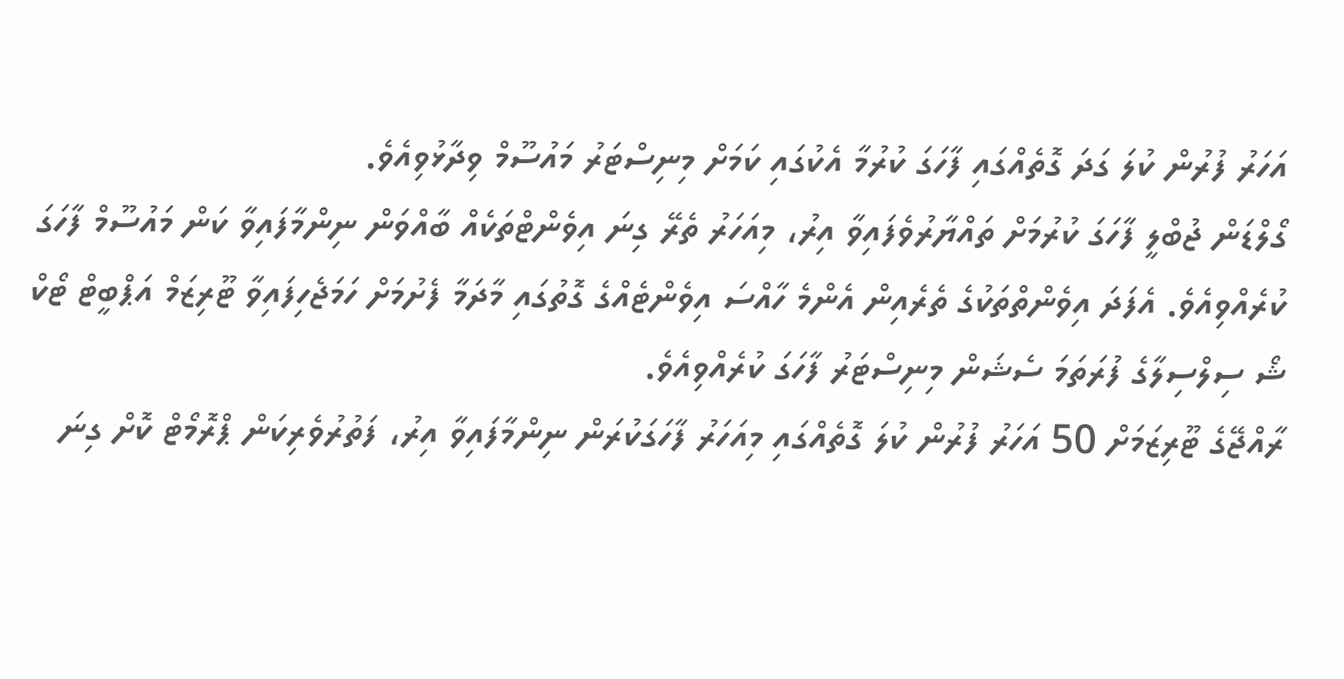އަހަރު ފުރުން ކުލަ ގަދަ ގޮތެއްގައި ފާހަގަ ކުރުމާ އެކުގައި ކަމަށް މިނިސްޓަރު މައުސޫމް ވިދާޅުވިއެވެ.
ގޯލްޑަން ޖުބްލީ ފާހަގަ ކުރުމަށް ތައްޔާރުވެފައިވާ އިރު، މިއަހަރު ތެރޭ ގިނަ އިވެންޓްތަކެއް ބާއްވަން ނިންމާފައިވާ ކަން މައުސޫމް ފާހަގަ ކުރެއްވިއެވެ. އެފަދަ އިވެންތްތަކުގެ ތެރެއިން އެންމެ ހާއްސަ އިވެންޓެއްގެ ގޮތުގައި މާދަމާ ފެށުމަށް ހަމަޖެހިފައިވާ ޓޫރިޒަމް އަޕްބީޓް ޓޯކް ޝޯ ސިލްސިލާގެ ފުރަތަމަ ސެޝަން މިނިސްޓަރު ފާހަގަ ކުރެއްވިއެވެ.
ރާއްޖޭގެ ޓޫރިޒަމަށް 50 އަހަރު ފުރުން ކުލަ ގޮތެއްގައި މިއަހަރު ފާހަގަކުރަން ނިންމާފައިވާ އިރު، ފަތުރުވެރިކަން ޕްރޮމޯޓް ކޮށް ގިނަ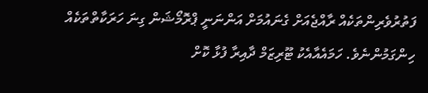ފަތުރުވެރިންތަކެއް ރާއްޖެއަށް ގެނައުމަށް އަންނަނީ ޕްރޮމޯޝަން ގިނަ ހަރަކާތްތަކެއް ހިންގަމުންނެވެ. ހަމައެއާއެކު ޓޫރިޒަމް ދާއިރާ ފުޅާ ކޮށް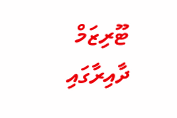ޓޫރިޒަމް ދާއިރާގައި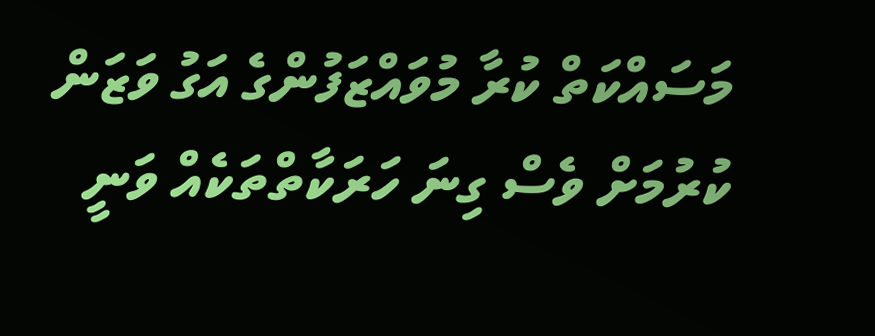މަސައްކަތް ކުރާ މުވައްޒަފުންގެ އަގު ވަޒަން ކުރުމަށް ވެސް ގިނަ ހަރަކާތްތަކެއް ވަނީ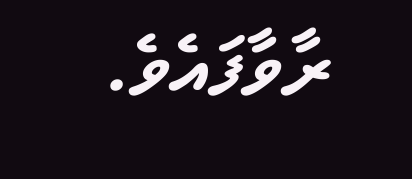ރާވާފައެވެ.